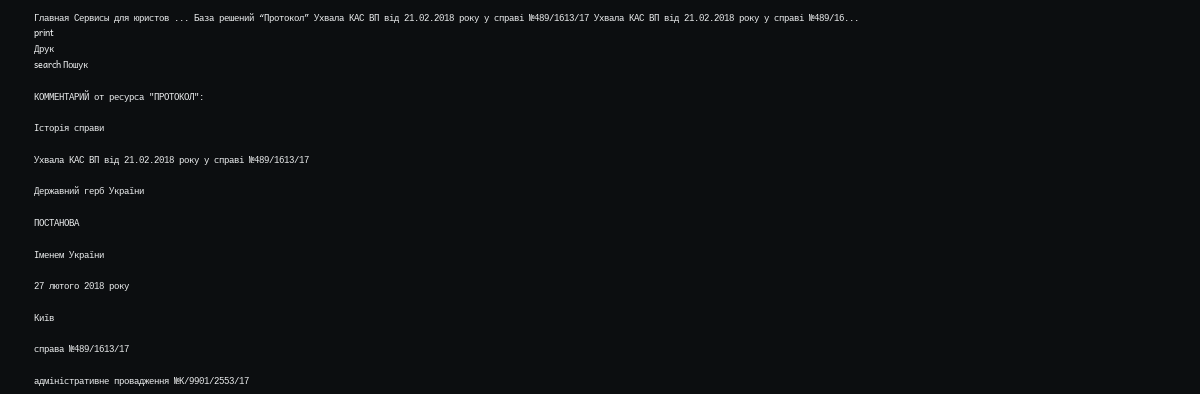Главная Сервисы для юристов ... База решений “Протокол” Ухвала КАС ВП від 21.02.2018 року у справі №489/1613/17 Ухвала КАС ВП від 21.02.2018 року у справі №489/16...
print
Друк
search Пошук

КОММЕНТАРИЙ от ресурса "ПРОТОКОЛ":

Історія справи

Ухвала КАС ВП від 21.02.2018 року у справі №489/1613/17

Державний герб України

ПОСТАНОВА

Іменем України

27 лютого 2018 року

Київ

справа №489/1613/17

адміністративне провадження №К/9901/2553/17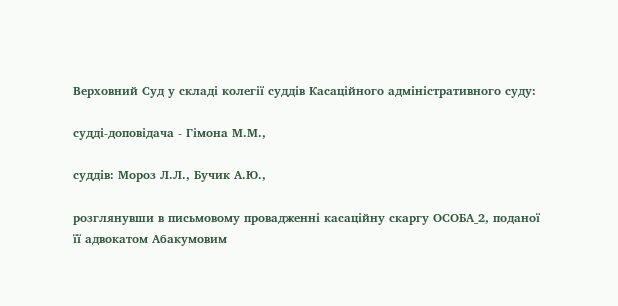Верховний Суд у складі колегії суддів Касаційного адміністративного суду:

судді-доповідача - Гімона М.М.,

суддів: Мороз Л.Л., Бучик А.Ю.,

розглянувши в письмовому провадженні касаційну скаргу ОСОБА_2, поданої її адвокатом Абакумовим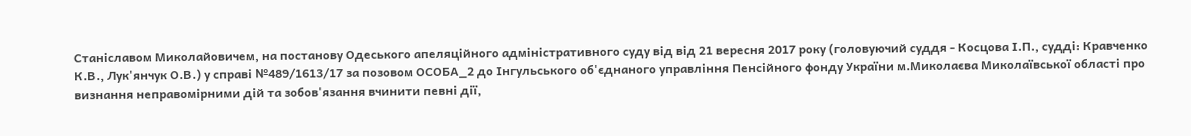Станіславом Миколайовичем, на постанову Одеського апеляційного адміністративного суду від від 21 вересня 2017 року (головуючий суддя - Косцова І.П., судді: Кравченко К.В., Лук'янчук О.В.) у справі №489/1613/17 за позовом ОСОБА_2 до Інгульського об'єднаного управління Пенсійного фонду України м.Миколаєва Миколаївської області про визнання неправомірними дій та зобов'язання вчинити певні дії,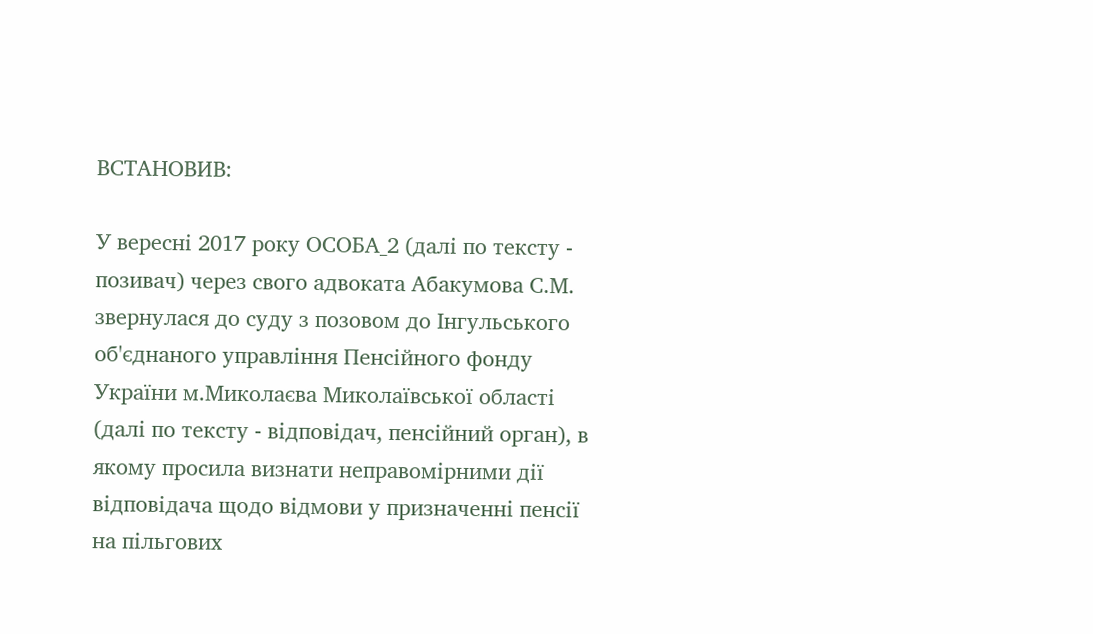ВСТАНОВИВ:

У вересні 2017 року ОСОБА_2 (далі по тексту - позивач) через свого адвоката Абакумова С.М. звернулася до суду з позовом до Інгульського об'єднаного управління Пенсійного фонду України м.Миколаєва Миколаївської області (далі по тексту - відповідач, пенсійний орган), в якому просила визнати неправомірними дії відповідача щодо відмови у призначенні пенсії на пільгових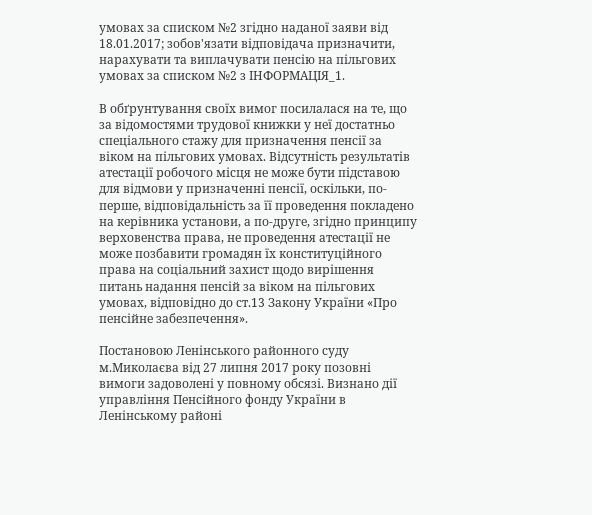умовах за списком №2 згідно наданої заяви від 18.01.2017; зобов'язати відповідача призначити, нарахувати та виплачувати пенсію на пільгових умовах за списком №2 з ІНФОРМАЦІЯ_1.

В обґрунтування своїх вимог посилалася на те, що за відомостями трудової книжки у неї достатньо спеціального стажу для призначення пенсії за віком на пільгових умовах. Відсутність результатів атестації робочого місця не може бути підставою для відмови у призначенні пенсії, оскільки, по-перше, відповідальність за її проведення покладено на керівника установи, а по-друге, згідно принципу верховенства права, не проведення атестації не може позбавити громадян їх конституційного права на соціальний захист щодо вирішення питань надання пенсій за віком на пільгових умовах, відповідно до ст.13 Закону України «Про пенсійне забезпечення».

Постановою Ленінського районного суду м.Миколаєва від 27 липня 2017 року позовні вимоги задоволені у повному обсязі. Визнано дії управління Пенсійного фонду України в Ленінському районі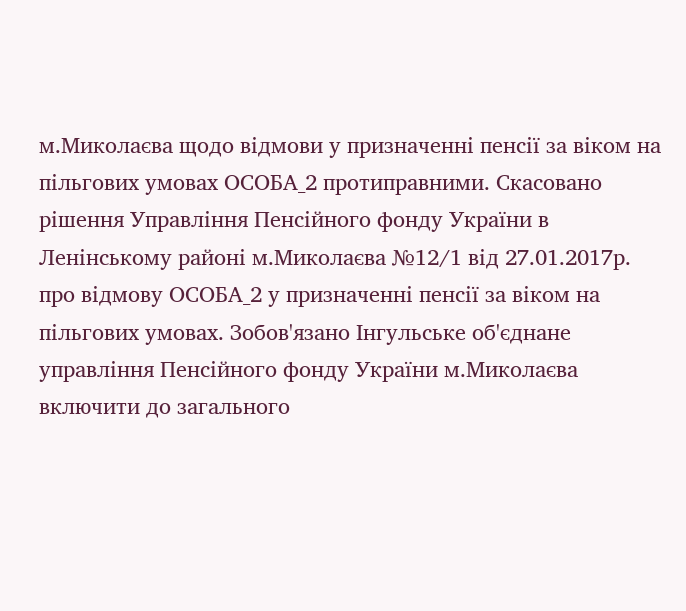м.Миколаєва щодо відмови у призначенні пенсії за віком на пільгових умовах ОСОБА_2 протиправними. Скасовано рішення Управління Пенсійного фонду України в Ленінському районі м.Миколаєва №12/1 від 27.01.2017р. про відмову ОСОБА_2 у призначенні пенсії за віком на пільгових умовах. Зобов'язано Інгульське об'єднане управління Пенсійного фонду України м.Миколаєва включити до загального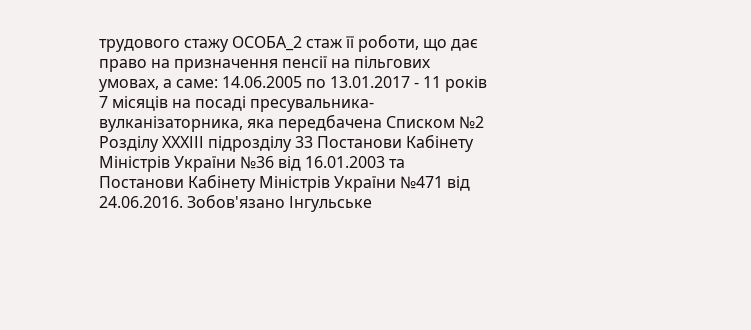трудового стажу ОСОБА_2 стаж її роботи, що дає право на призначення пенсії на пільгових умовах, а саме: 14.06.2005 по 13.01.2017 - 11 років 7 місяців на посаді пресувальника-вулканізаторника, яка передбачена Списком №2 Розділу ХХХІІІ підрозділу 33 Постанови Кабінету Міністрів України №36 від 16.01.2003 та Постанови Кабінету Міністрів України №471 від 24.06.2016. Зобов'язано Інгульське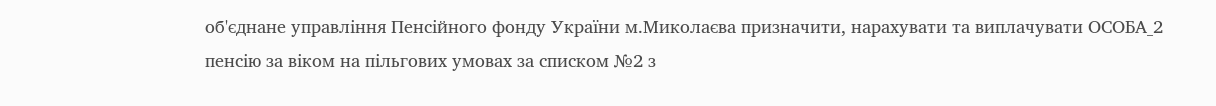об'єднане управління Пенсійного фонду України м.Миколаєва призначити, нарахувати та виплачувати ОСОБА_2 пенсію за віком на пільгових умовах за списком №2 з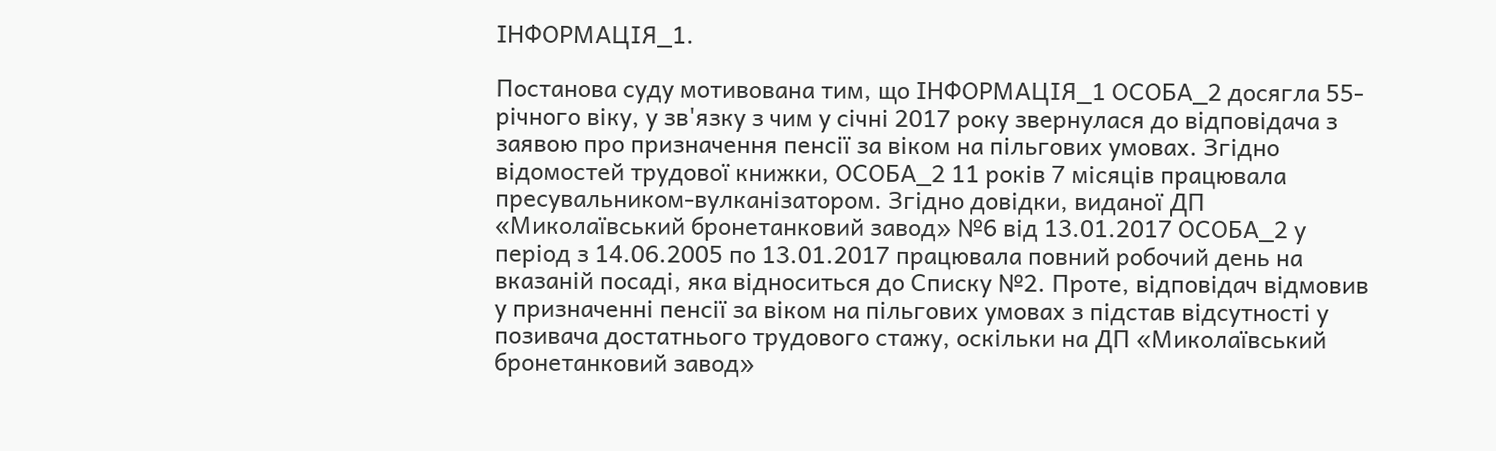ІНФОРМАЦІЯ_1.

Постанова суду мотивована тим, що ІНФОРМАЦІЯ_1 ОСОБА_2 досягла 55-річного віку, у зв'язку з чим у січні 2017 року звернулася до відповідача з заявою про призначення пенсії за віком на пільгових умовах. Згідно відомостей трудової книжки, ОСОБА_2 11 років 7 місяців працювала пресувальником-вулканізатором. Згідно довідки, виданої ДП «Миколаївський бронетанковий завод» №6 від 13.01.2017 ОСОБА_2 у період з 14.06.2005 по 13.01.2017 працювала повний робочий день на вказаній посаді, яка відноситься до Списку №2. Проте, відповідач відмовив у призначенні пенсії за віком на пільгових умовах з підстав відсутності у позивача достатнього трудового стажу, оскільки на ДП «Миколаївський бронетанковий завод»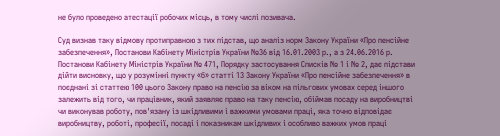не було проведено атестації робочих місць, в тому числі позивача.

Суд визнав таку відмову протиправною з тих підстав, що аналіз норм Закону України «Про пенсійне забезпечення», Постанови Кабінету Міністрів України №36 від 16.01.2003 р., а з 24.06.2016 р. Постанови Кабінету Міністрів України № 471, Порядку застосування Списків № 1 і № 2, дає підстави дійти висновку, що у розумінні пункту «б» статті 13 Закону України «Про пенсійне забезпечення» в поєднані зі статтею 100 цього Закону право на пенсію за віком на пільгових умовах серед іншого залежить від того, чи працівник, який заявляє право на таку пенсію, обіймав посаду на виробництві чи виконував роботу, пов'язану із шкідливими і важкими умовами праці, яка точно відповідає виробництву, роботі, професії, посаді і показникам шкідливих і особливо важких умов праці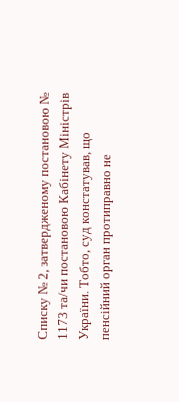Списку № 2, затвердженому постановою № 1173 та/чи постановою Кабінету Міністрів України. Тобто, суд констатував, що пенсійний орган протиправно не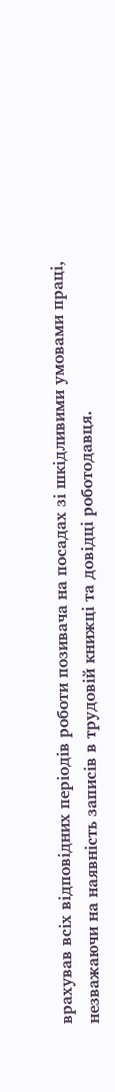врахував всіх відповідних періодів роботи позивача на посадах зі шкідливими умовами праці, незважаючи на наявність записів в трудовій книжці та довідці роботодавця.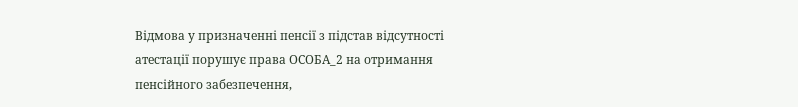Відмова у призначенні пенсії з підстав відсутності атестації порушує права ОСОБА_2 на отримання пенсійного забезпечення,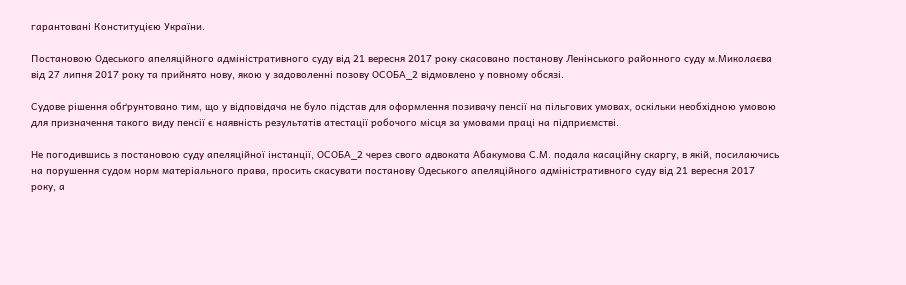гарантовані Конституцією України.

Постановою Одеського апеляційного адміністративного суду від 21 вересня 2017 року скасовано постанову Ленінського районного суду м.Миколаєва від 27 липня 2017 року та прийнято нову, якою у задоволенні позову ОСОБА_2 відмовлено у повному обсязі.

Судове рішення обґрунтовано тим, що у відповідача не було підстав для оформлення позивачу пенсії на пільгових умовах, оскільки необхідною умовою для призначення такого виду пенсії є наявність результатів атестації робочого місця за умовами праці на підприємстві.

Не погодившись з постановою суду апеляційної інстанції, ОСОБА_2 через свого адвоката Абакумова С.М. подала касаційну скаргу, в якій, посилаючись на порушення судом норм матеріального права, просить скасувати постанову Одеського апеляційного адміністративного суду від 21 вересня 2017 року, а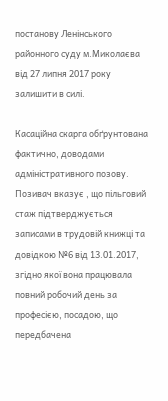постанову Ленінського районного суду м.Миколаєва від 27 липня 2017 року залишити в силі.

Касаційна скарга обґрунтована фактично, доводами адміністративного позову. Позивач вказує , що пільговий стаж підтверджується записами в трудовій книжці та довідкою №6 від 13.01.2017, згідно якої вона працювала повний робочий день за професією, посадою, що передбачена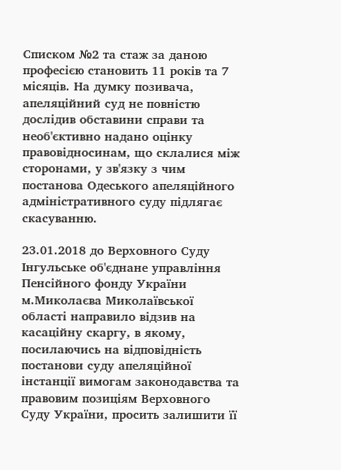Списком №2 та стаж за даною професією становить 11 років та 7 місяців. На думку позивача, апеляційний суд не повністю дослідив обставини справи та необ'єктивно надано оцінку правовідносинам, що склалися між сторонами, у зв'язку з чим постанова Одеського апеляційного адміністративного суду підлягає скасуванню.

23.01.2018 до Верховного Суду Інгульське об'єднане управління Пенсійного фонду України м.Миколаєва Миколаївської області направило відзив на касаційну скаргу, в якому, посилаючись на відповідність постанови суду апеляційної інстанції вимогам законодавства та правовим позиціям Верховного Суду України, просить залишити її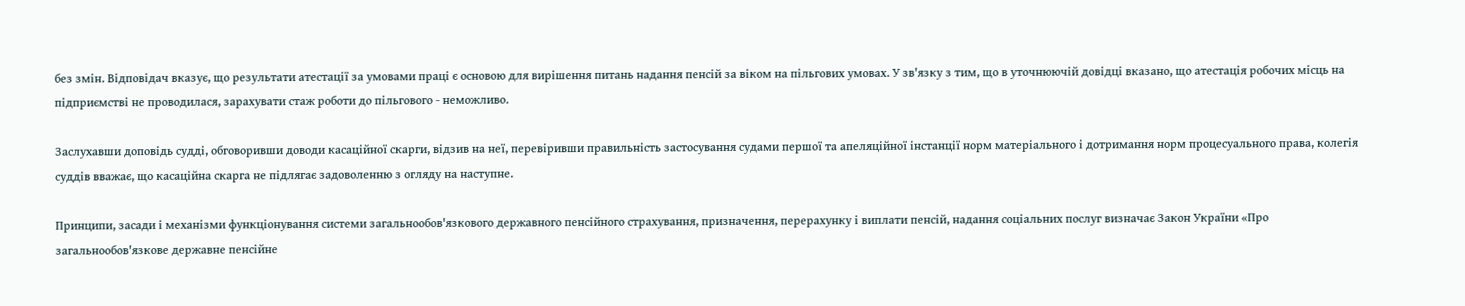без змін. Відповідач вказує, що результати атестації за умовами праці є основою для вирішення питань надання пенсій за віком на пільгових умовах. У зв'язку з тим, що в уточнюючій довідці вказано, що атестація робочих місць на підприємстві не проводилася, зарахувати стаж роботи до пільгового - неможливо.

Заслухавши доповідь судді, обговоривши доводи касаційної скарги, відзив на неї, перевіривши правильність застосування судами першої та апеляційної інстанції норм матеріального і дотримання норм процесуального права, колегія суддів вважає, що касаційна скарга не підлягає задоволенню з огляду на наступне.

Принципи, засади і механізми функціонування системи загальнообов'язкового державного пенсійного страхування, призначення, перерахунку і виплати пенсій, надання соціальних послуг визначає Закон України «Про загальнообов'язкове державне пенсійне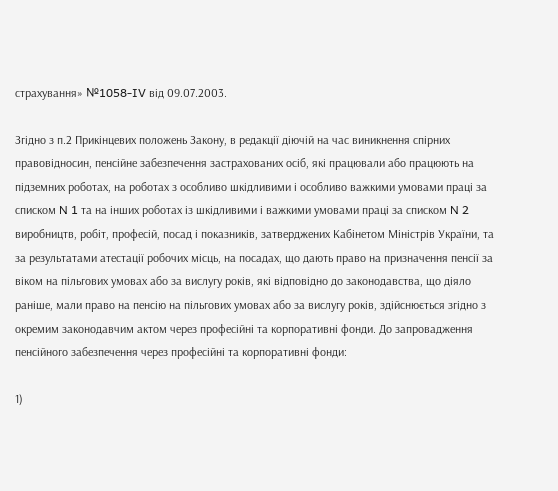страхування» №1058-IV від 09.07.2003.

Згідно з п.2 Прикінцевих положень Закону, в редакції діючій на час виникнення спірних правовідносин, пенсійне забезпечення застрахованих осіб, які працювали або працюють на підземних роботах, на роботах з особливо шкідливими і особливо важкими умовами праці за списком N 1 та на інших роботах із шкідливими і важкими умовами праці за списком N 2 виробництв, робіт, професій, посад і показників, затверджених Кабінетом Міністрів України, та за результатами атестації робочих місць, на посадах, що дають право на призначення пенсії за віком на пільгових умовах або за вислугу років, які відповідно до законодавства, що діяло раніше, мали право на пенсію на пільгових умовах або за вислугу років, здійснюється згідно з окремим законодавчим актом через професійні та корпоративні фонди. До запровадження пенсійного забезпечення через професійні та корпоративні фонди:

1)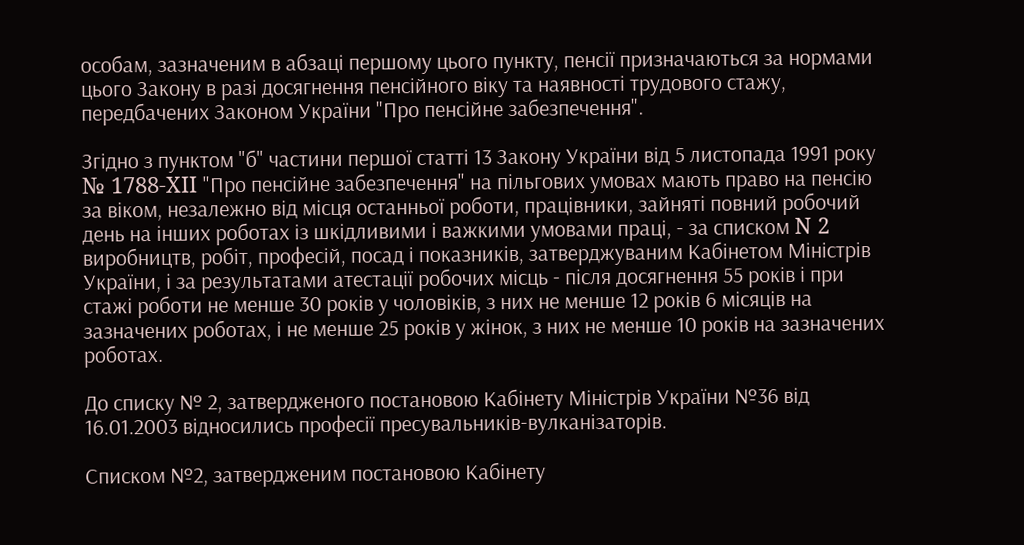особам, зазначеним в абзаці першому цього пункту, пенсії призначаються за нормами цього Закону в разі досягнення пенсійного віку та наявності трудового стажу, передбачених Законом України "Про пенсійне забезпечення".

Згідно з пунктом "б" частини першої статті 13 Закону України від 5 листопада 1991 року № 1788-XII "Про пенсійне забезпечення" на пільгових умовах мають право на пенсію за віком, незалежно від місця останньої роботи, працівники, зайняті повний робочий день на інших роботах із шкідливими і важкими умовами праці, - за списком N 2 виробництв, робіт, професій, посад і показників, затверджуваним Кабінетом Міністрів України, і за результатами атестації робочих місць - після досягнення 55 років і при стажі роботи не менше 30 років у чоловіків, з них не менше 12 років 6 місяців на зазначених роботах, і не менше 25 років у жінок, з них не менше 10 років на зазначених роботах.

До списку № 2, затвердженого постановою Кабінету Міністрів України №36 від 16.01.2003 відносились професії пресувальників-вулканізаторів.

Списком №2, затвердженим постановою Кабінету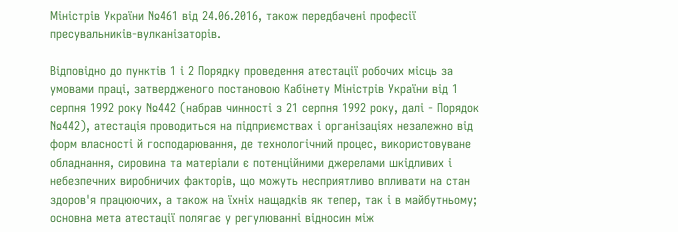Міністрів України №461 від 24.06.2016, також передбачені професії пресувальників-вулканізаторів.

Відповідно до пунктів 1 і 2 Порядку проведення атестації робочих місць за умовами праці, затвердженого постановою Кабінету Міністрів України від 1 серпня 1992 року №442 (набрав чинності з 21 серпня 1992 року, далі - Порядок №442), атестація проводиться на підприємствах і організаціях незалежно від форм власності й господарювання, де технологічний процес, використовуване обладнання, сировина та матеріали є потенційними джерелами шкідливих і небезпечних виробничих факторів, що можуть несприятливо впливати на стан здоров'я працюючих, а також на їхніх нащадків як тепер, так і в майбутньому; основна мета атестації полягає у регулюванні відносин між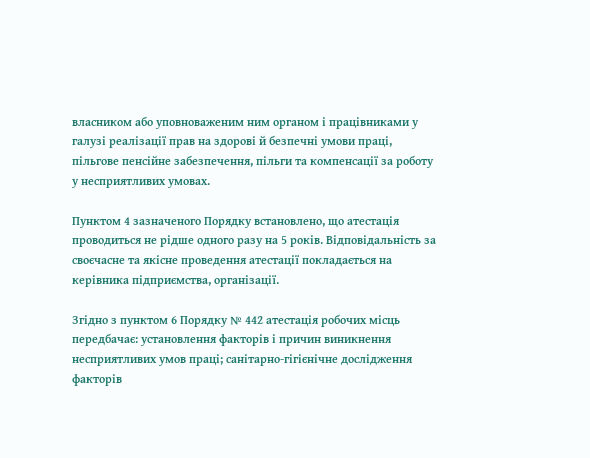власником або уповноваженим ним органом і працівниками у галузі реалізації прав на здорові й безпечні умови праці, пільгове пенсійне забезпечення, пільги та компенсації за роботу у несприятливих умовах.

Пунктом 4 зазначеного Порядку встановлено, що атестація проводиться не рідше одного разу на 5 років. Відповідальність за своєчасне та якісне проведення атестації покладається на керівника підприємства, організації.

Згідно з пунктом 6 Порядку № 442 атестація робочих місць передбачає: установлення факторів і причин виникнення несприятливих умов праці; санітарно-гігієнічне дослідження факторів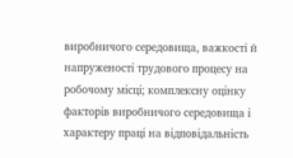виробничого середовища, важкості й напруженості трудового процесу на робочому місці; комплексну оцінку факторів виробничого середовища і характеру праці на відповідальність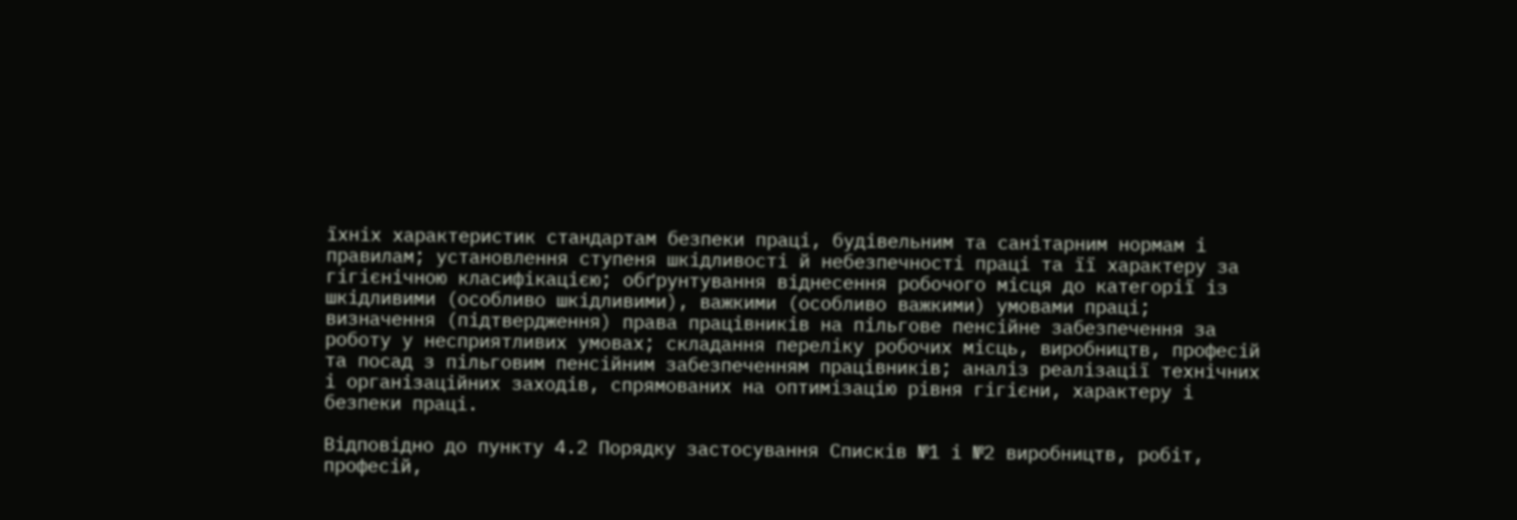їхніх характеристик стандартам безпеки праці, будівельним та санітарним нормам і правилам; установлення ступеня шкідливості й небезпечності праці та її характеру за гігієнічною класифікацією; обґрунтування віднесення робочого місця до категорії із шкідливими (особливо шкідливими), важкими (особливо важкими) умовами праці; визначення (підтвердження) права працівників на пільгове пенсійне забезпечення за роботу у несприятливих умовах; складання переліку робочих місць, виробництв, професій та посад з пільговим пенсійним забезпеченням працівників; аналіз реалізації технічних і організаційних заходів, спрямованих на оптимізацію рівня гігієни, характеру і безпеки праці.

Відповідно до пункту 4.2 Порядку застосування Списків №1 і №2 виробництв, робіт, професій,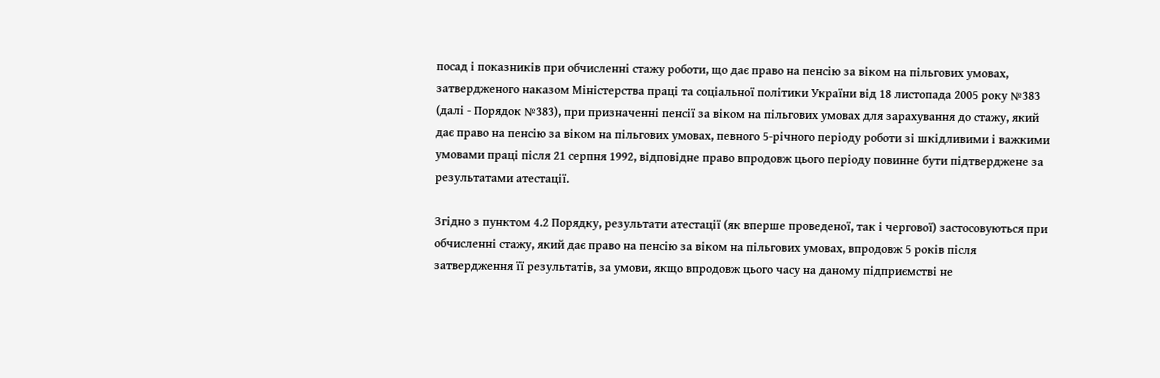посад і показників при обчисленні стажу роботи, що дає право на пенсію за віком на пільгових умовах, затвердженого наказом Міністерства праці та соціальної політики України від 18 листопада 2005 року №383 (далі - Порядок №383), при призначенні пенсії за віком на пільгових умовах для зарахування до стажу, який дає право на пенсію за віком на пільгових умовах, певного 5-річного періоду роботи зі шкідливими і важкими умовами праці після 21 серпня 1992, відповідне право впродовж цього періоду повинне бути підтверджене за результатами атестації.

Згідно з пунктом 4.2 Порядку, результати атестації (як вперше проведеної, так і чергової) застосовуються при обчисленні стажу, який дає право на пенсію за віком на пільгових умовах, впродовж 5 років після затвердження її результатів, за умови, якщо впродовж цього часу на даному підприємстві не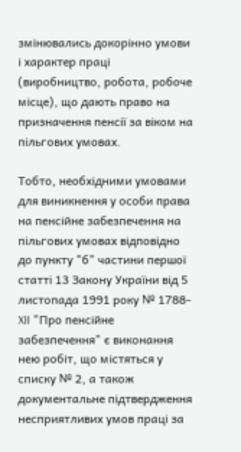змінювались докорінно умови і характер праці (виробництво, робота, робоче місце), що дають право на призначення пенсії за віком на пільгових умовах.

Тобто, необхідними умовами для виникнення у особи права на пенсійне забезпечення на пільгових умовах відповідно до пункту "б" частини першої статті 13 Закону України від 5 листопада 1991 року № 1788-XII "Про пенсійне забезпечення" є виконання нею робіт, що містяться у списку № 2, а також документальне підтвердження несприятливих умов праці за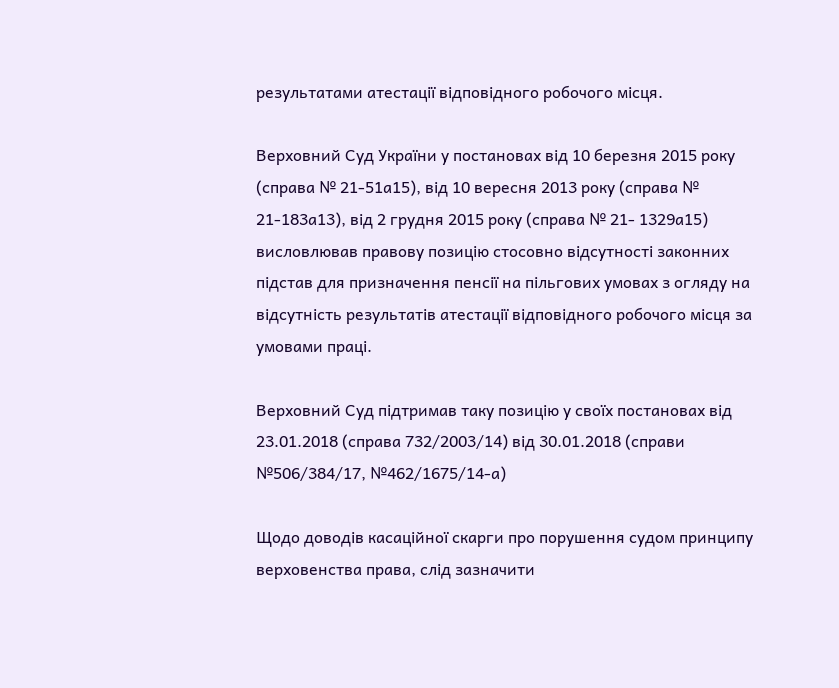результатами атестації відповідного робочого місця.

Верховний Суд України у постановах від 10 березня 2015 року (справа № 21-51а15), від 10 вересня 2013 року (справа № 21-183а13), від 2 грудня 2015 року (справа № 21- 1329а15) висловлював правову позицію стосовно відсутності законних підстав для призначення пенсії на пільгових умовах з огляду на відсутність результатів атестації відповідного робочого місця за умовами праці.

Верховний Суд підтримав таку позицію у своїх постановах від 23.01.2018 (справа 732/2003/14) від 30.01.2018 (справи №506/384/17, №462/1675/14-а)

Щодо доводів касаційної скарги про порушення судом принципу верховенства права, слід зазначити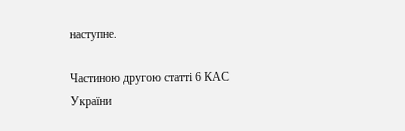наступне.

Частиною другою статті 6 КАС України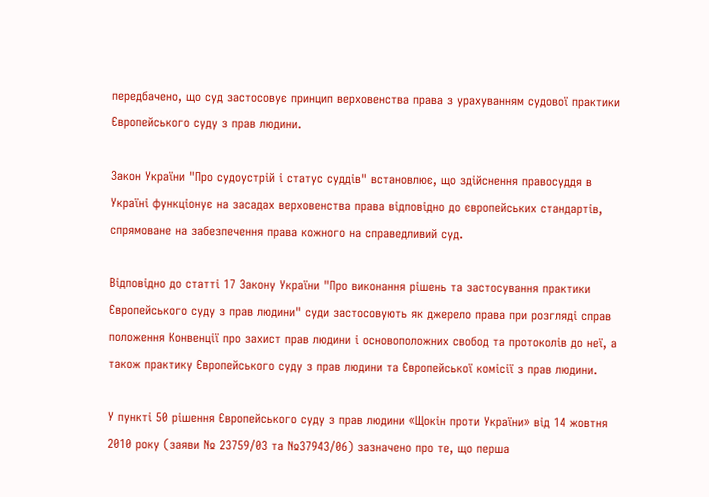передбачено, що суд застосовує принцип верховенства права з урахуванням судової практики Європейського суду з прав людини.

Закон України "Про судоустрій і статус суддів" встановлює, що здійснення правосуддя в Україні функціонує на засадах верховенства права відповідно до європейських стандартів, спрямоване на забезпечення права кожного на справедливий суд.

Відповідно до статті 17 Закону України "Про виконання рішень та застосування практики Європейського суду з прав людини" суди застосовують як джерело права при розгляді справ положення Конвенції про захист прав людини і основоположних свобод та протоколів до неї, а також практику Європейського суду з прав людини та Європейської комісії з прав людини.

У пункті 50 рішення Європейського суду з прав людини «Щокін проти України» від 14 жовтня 2010 року (заяви № 23759/03 та №37943/06) зазначено про те, що перша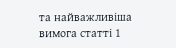та найважливіша вимога статті 1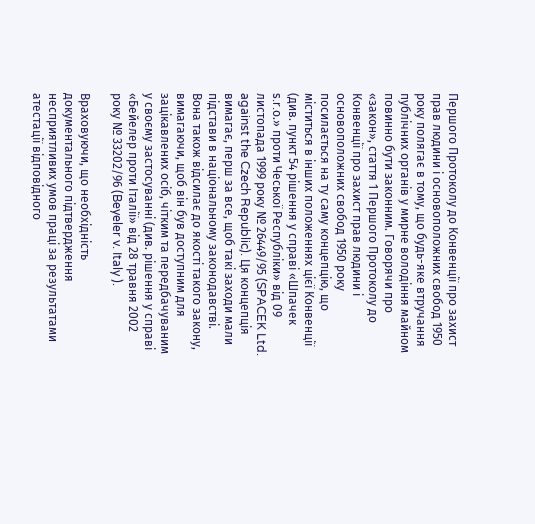Першого Протоколу до Конвенції про захист прав людини і основоположних свобод 1950 року полягає в тому, що будь-яке втручання публічних органів у мирне володіння майном повинно бути законним. Говорячи про «закон», стаття 1 Першого Протоколу до Конвенції про захист прав людини і основоположних свобод 1950 року посилається на ту саму концепцію, що міститься в інших положеннях цієї Конвенції (див. пункт 54 рішення у справі «Шпачек s.r.о.» проти Чеської Республіки» від 09 листопада 1999 року № 26449/95 (SPACEK Ltd. against the Czech Republic). Ця концепція вимагає, перш за все, щоб такі заходи мали підстави в національному законодавстві. Вона також відсилає до якості такого закону, вимагаючи, щоб він був доступним для зацікавлених осіб, чітким та передбачуваним у своєму застосуванні (див. рішення у справі «Бейелер проти Італії» від 28 травня 2002 року № 33202/96 (Beyeler v. Italy ).

Враховуючи, що необхідність документального підтвердження несприятливих умов праці за результатами атестації відповідного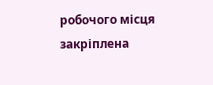робочого місця закріплена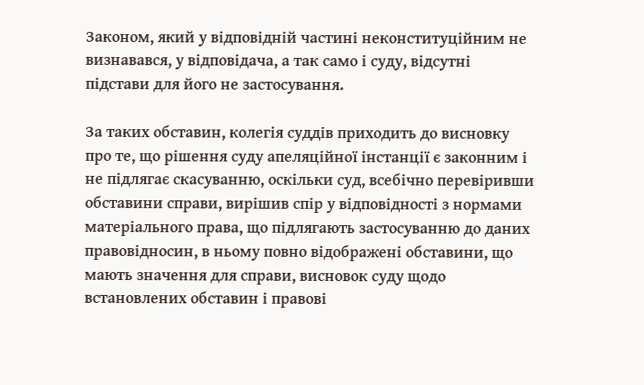Законом, який у відповідній частині неконституційним не визнавався, у відповідача, а так само і суду, відсутні підстави для його не застосування.

За таких обставин, колегія суддів приходить до висновку про те, що рішення суду апеляційної інстанції є законним і не підлягає скасуванню, оскільки суд, всебічно перевіривши обставини справи, вирішив спір у відповідності з нормами матеріального права, що підлягають застосуванню до даних правовідносин, в ньому повно відображені обставини, що мають значення для справи, висновок суду щодо встановлених обставин і правові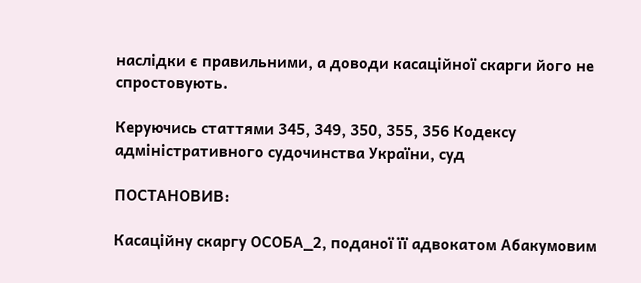наслідки є правильними, а доводи касаційної скарги його не спростовують.

Керуючись статтями 345, 349, 350, 355, 356 Кодексу адміністративного судочинства України, суд

ПОСТАНОВИВ:

Касаційну скаргу ОСОБА_2, поданої її адвокатом Абакумовим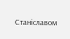Станіславом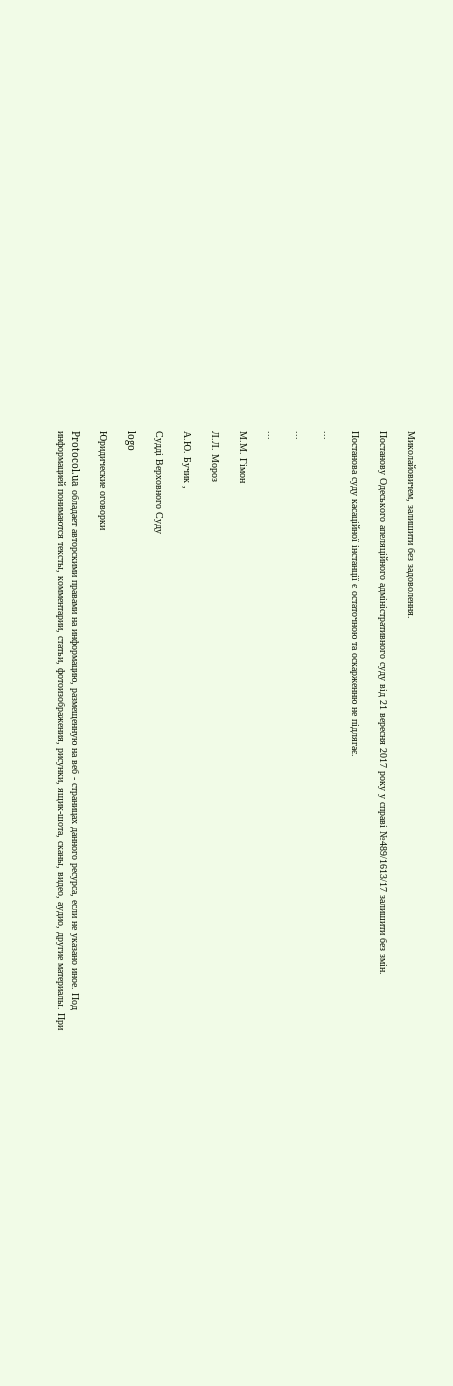Миколайовичем, залишити без задоволення.

Постанову Одеського апеляційного адміністративного суду від 21 вересня 2017 року у справі №489/1613/17 залишити без змін.

Постанова суду касаційної інстанції є остаточною та оскарженню не підлягає.

...

...

...

М.М. Гімон

Л.Л. Мороз

А.Ю. Бучик ,

Судді Верховного Суду

logo

Юридические оговорки

Protocol.ua обладает авторскими правами на информацию, размещенную на веб - страницах данного ресурса, если не указано иное. Под информацией понимаются тексты, комментарии, статьи, фотоизображения, рисунки, ящик-шота, сканы, видео, аудио, другие материалы. При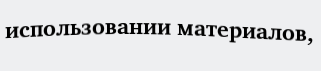использовании материалов,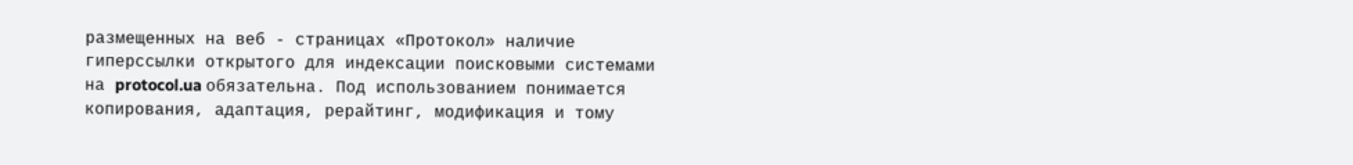размещенных на веб - страницах «Протокол» наличие гиперссылки открытого для индексации поисковыми системами на protocol.ua обязательна. Под использованием понимается копирования, адаптация, рерайтинг, модификация и тому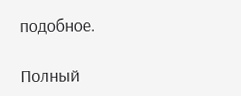подобное.

Полный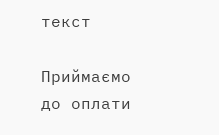текст

Приймаємо до оплати